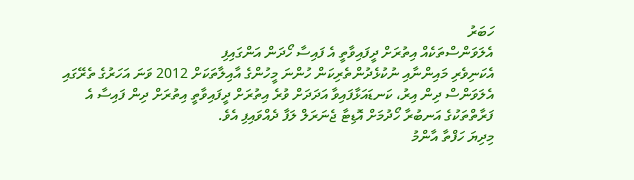ހަބަރު
އެލަވަންސްތަކެއް އިތުރަށް ދީފައިވާތީ އެ ފައިސާ ހޯދަން އަންގައިފި
އެކަނިވެރި މައިންނާއި ނުކުޅެދުންތެރިކަން ހުންނަ މީހުންގެ އާއިލާތަކަށް 2012 ވަނަ އަހަރުގެ ތެރޭގައި އެލަވަންސް ދިން އިރު، ކަނޑައަޅާފައިވާ އަދަދަށް ވުރެ އިތުރަށް ދީފައިވާތީ އިތުރަށް ދިން ފައިސާ އެ ފަރާތްތަކުގެ އަނބުރާ ހޯދުމަށް އޮޑިޓާ ޖެނަރަލް ލަފާ ދެއްވައިފި އެވެ.
މިދިޔަ ހަފްތާ އާންމު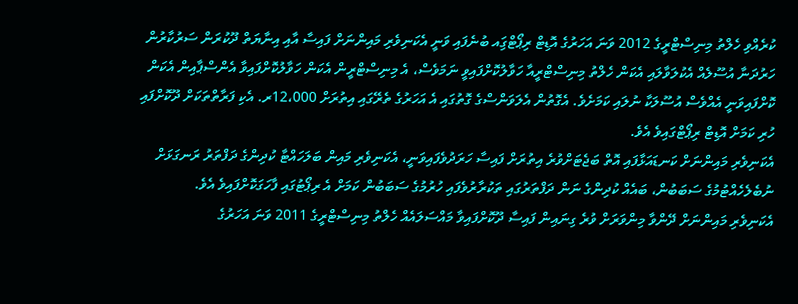ކުރެއްވި ހެލްތު މިނިސްޓްރީގެ 2012 ވަނަ އަހަރުގެ އޮޑިޓް ރިޕޯޓްގަިއ ބުނެފައި ވަނީ އެކަނިވެރި މައިންނަށް ފައިސާ އާއި އިނާޔަތް ދޫކުރަން ސަރުކާރުން ހަރުދަނާ އުސޫލެއް އެކުލަވާލައި އެކަން ހެލްތު މިނިސްޓްރީއާ ހަވާލުކޮށްފައިވީ ނަމަވެސް، އެ މިނިސްޓްރީން އެކަން ހަވާލުކޮށްފައިވާ އެންސްޕާއިން އެކަން ކޮށްފައިވަނީ އެއްވެސް އުސޫލަކާ ނުލައި ކަމަށެވެ. އެގޮތުން އެލަވަންސްގެ ގޮތުގައި އެ އަހަރުގެ ތެރޭގައި އިތުރަށް 12،000ރ. އެކި ފަރާތްތަކަށް ދޫކޮށްފައި ހުރި ކަމަށް އޮޑިޓް ރިޕޯޓްގައިވެ އެވެ.
އެކަނިވެރި މައިންނަށް ކަނޑައަޅާފައި އޮތް ބަޖެޓަށްވުރެ އިތުރަށް ފައިސާ ހަރަދުވެފައިވަނީ، އެކަނިވެރި މައިން ބަލަހައްޓާ ކުދިންގެ ދަފްތަރު ރަނގަޅަށް ނުބެލެހެއްޓުމުގެ ސަބަބުން، ބައެއް ކުދިންގެ ނަން ދަފްތަރުގައި ތަކުރާރުވެފައި ހުރުމުގެ ސަބަބުން ކަމަށް އެ ރިޕޯޓުގައި ފާހަގަކޮށްފައިވެ އެވެ.
އެކަނިވެރި މައިންނަށް ދޭންވާ މިންވަރަށް ވުރެ ގިނައިން ފައިސާ ދޫކޮށްފައިވާ މައްސަލައެއް ހެލްތު މިނިސްޓްރީގެ 2011 ވަނަ އަހަރުގެ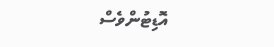އޮޑިޓުންވެސް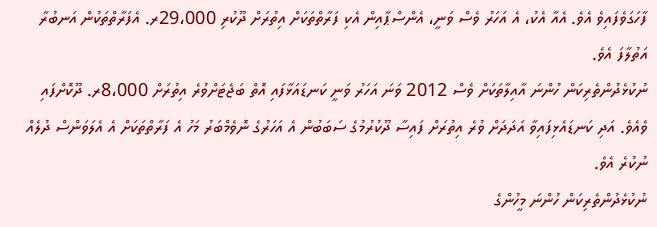ފާހަގަވެފައިވެ އެވެ. އެއާ އެކު، އެ އަހަރު ވެސް ވަނީ، އެންސްޕާއިން އެކި ފަރާތްތަކަށް އިތުރަށް ދޫކުރި 29،000ރ. އެފަރާތްތަކުން އަނބުރާ އަތުލާފަ އެވެ.
ނުކުޅެދުންތެރިކަން ހުންނަ އާއިލާތަކަށް ވެސް 2012 ވަނަ އަހަރު ވަނީ ކަނޑައަޅާފައި އޮތް ބަޖެޓަށްވުރެ އިތުރަށް 8،000ރ. ދޫކޮށްފައި ވެއެވެ. އަދި ކަނޑައެޅިފައިވާ އަދަދަށް ވުރެ އިތުރަށް ފައިސާ ދޫކުރުމުގެ ސަބަބުން އެ އަހަރުގެ ނޮވެމްބަރު މަހު އެ ފަރާތްތަކަށް އެ އެލަވަންސް ދުލެއް ނުކުރެ އެވެ.
ނުކުޅެދުންތެރިކަން ހުންނަ މީހުންގެ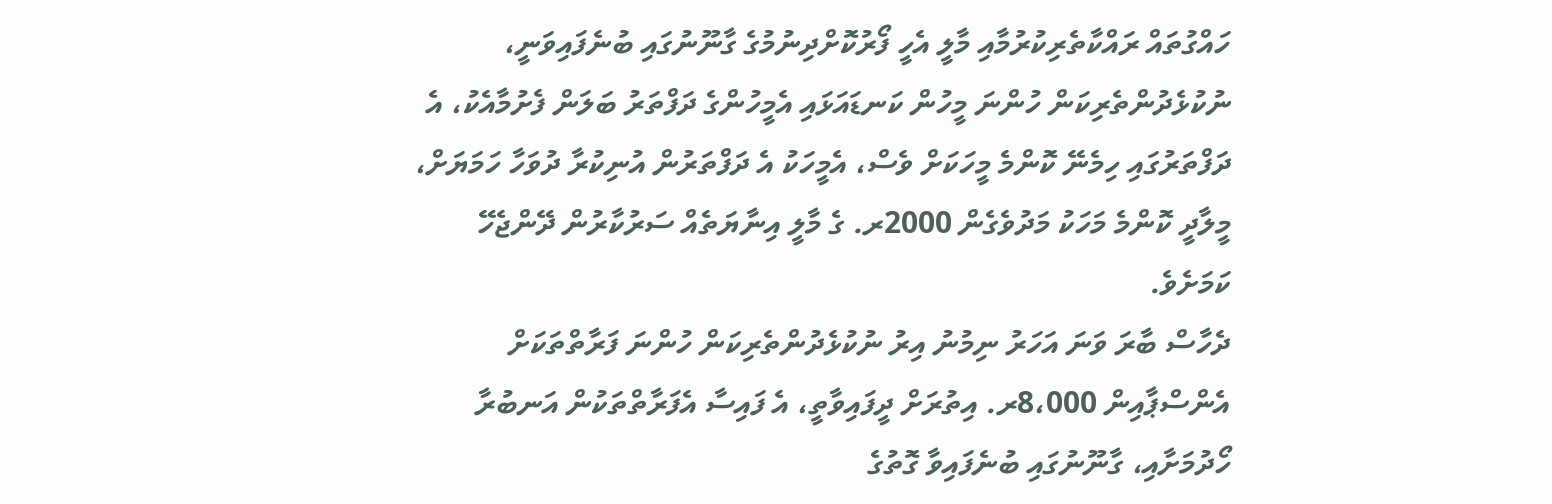ހައްގުތައް ރައްކާތެރިކުރުމާއި މާލީ އެހީ ފޯރުކޮށްދިނުމުގެ ގާނޫނުގައި ބުނެފައިވަނީ، ނުކުޅެދުންތެރިކަން ހުންނަ މީހުން ކަނޑައަޅައި އެމީހުންގެ ދަފްތަރު ބަލަން ފެށުމާއެކު، އެ ދަފްތަރުގައި ހިމެނޭ ކޮންމެ މީހަކަށް ވެސް، އެމީހަކު އެ ދަފްތަރުން އުނިކުރާ ދުވަހާ ހަމަޔަށް، މީލާދީ ކޮންމެ މަހަކު މަދުވެގެން 2000ރ. ގެ މާލީ އިނާޔަތެއް ސަރުކާރުން ދޭންޖެހޭ ކަމަށެވެ.
ދެހާސް ބާރަ ވަނަ އަހަރު ނިމުނު އިރު ނުކުޅެދުންތެރިކަން ހުންނަ ފަރާތްތަކަށް އެންސްޕާއިން 8،000ރ. އިތުރަށް ދީފައިވާތީ، އެ ފައިސާ އެފަރާތްތަކުން އަނބުރާ ހޯދުމަށާއި، ގާނޫނުގައި ބުނެފައިވާ ގޮތުގެ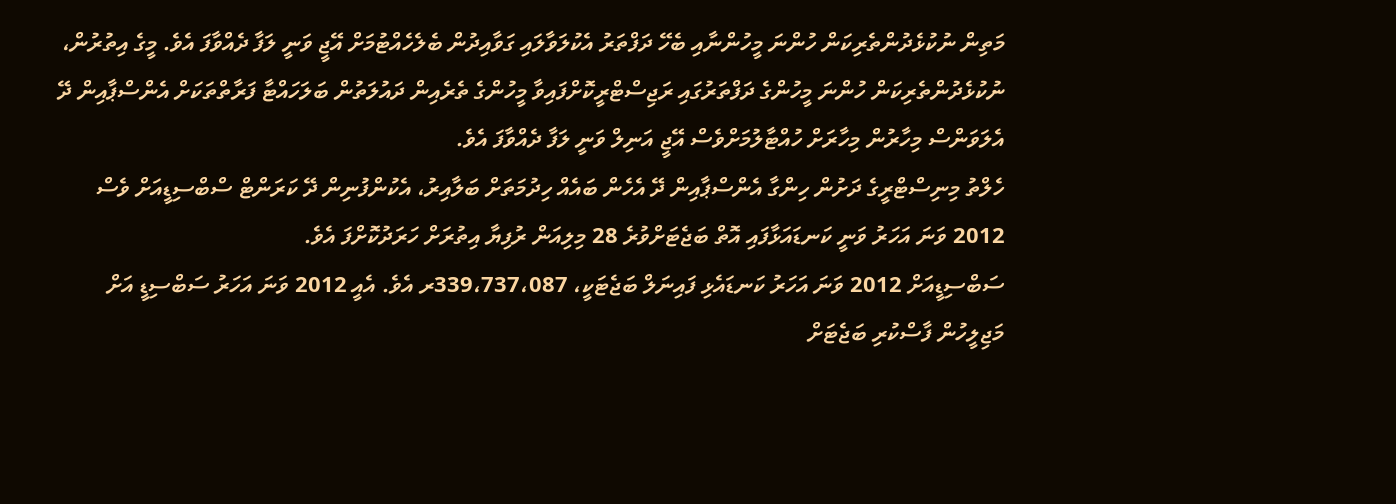މަތިން ނުކުޅެދުންތެރިކަން ހުންނަ މީހުންނާއި ބެހޭ ދަފްތަރު އެކުލަވާލައި ގަވާއިދުން ބެލެހެއްޓުމަށް އޭޖީ ވަނީ ލަފާ ދެއްވާފަ އެވެ. މީގެ އިތުރުން، ނުކުޅެދުންތެރިކަން ހުންނަ މީހުންގެ ދަފްތަރުގައި ރަޖިސްޓްރީކޮށްފައިވާ މީހުންގެ ތެރެއިން ދައުލަތުން ބަލަހައްޓާ ފަރާތްތަކަށް އެންސްޕާއިން ދޭ އެލަވަންސް މިހާރުން މިހާރަށް ހުއްޓާލުމަށްވެސް އޭޖީ އަނިލް ވަނީ ލަފާ ދެއްވާފަ އެވެ.
ހެލްތު މިނިސްޓްރީގެ ދަށުން ހިންގާ އެންސްޕާއިން ދޭ އެހެން ބައެއް ހިދުމަތަށް ބަލާއިރު، އެކުންފުނިން ދޭ ކަރަންޓް ސްބްސިޑީއަށް ވެސް 2012 ވަނަ އަހަރު ވަނީ ކަނޑައަޅާފައި އޮތް ބަޖެޓަށްވުރެ 28 މިލިއަން ރުފިޔާ އިތުރަށް ހަރަދުކޮށްފަ އެވެ.
ސަބްސިޑީއަށް 2012 ވަނަ އަހަރު ކަނޑައެޅި ފައިނަލް ބަޖެޓަކީ، 339،737،087ރ އެވެ. އެއީ 2012 ވަނަ އަހަރު ސަބްސިޑީ އަށް މަޖިލީހުން ފާސްކުރި ބަޖެޓަށް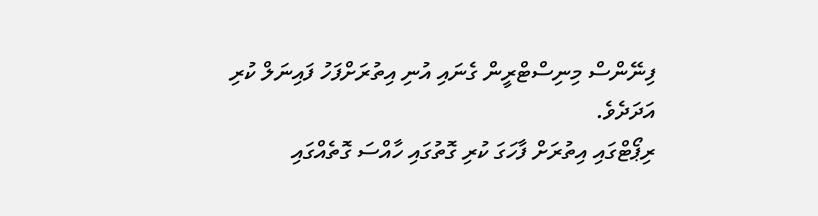ފިނޭންސް މިނިސްޓްރީން ގެނައި އުނި އިތުރަށްފަހު ފައިނަލް ކުރި އަދަދެވެ.
ރިޕޯޓްގައި އިތުރަށް ފާހަގަ ކުރި ގޮތުގައި ހާއްސަ ގޮތެއްގައި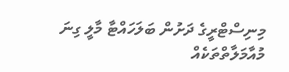މިނިސްޓްރީގެ ދަށުން ބަލަހައްޓާ މާލީ ގިނަ މުއާމަލާތްތަކެއް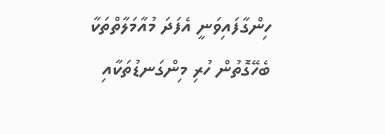ހިންގާފައިވަނީ އެފަދަ މުއާމަލާތްތަކާ ބެހޭގޮތުން ހުރި މިންގަނޑުތަކާއި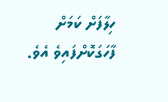ހިލާފަށް ކަމަށް ފާހަގަކޮށްފައިވެ އެވެ.